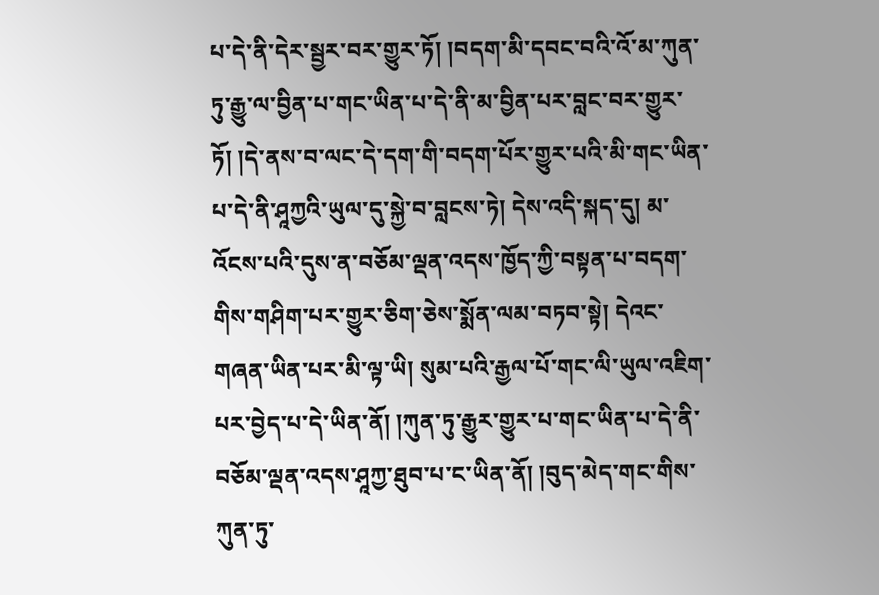པ་དེ་ནི་དེར་སྦྱར་བར་གྱུར་ཏོ། །བདག་མི་དབང་བའི་འོ་མ་ཀུན་ཏུ་རྒྱུ་ལ་བྱིན་པ་གང་ཡིན་པ་དེ་ནི་མ་བྱིན་པར་བླང་བར་གྱུར་ཏོ། །དེ་ནས་བ་ལང་དེ་དག་གི་བདག་པོར་གྱུར་པའི་མི་གང་ཡིན་པ་དེ་ནི་ཤཱཀྱའི་ཡུལ་དུ་སྐྱེ་བ་བླངས་ཏེ། དེས་འདི་སྐད་དུ། མ་འོངས་པའི་དུས་ན་བཅོམ་ལྡན་འདས་ཁྱོད་ཀྱི་བསྟན་པ་བདག་གིས་གཤིག་པར་གྱུར་ཅིག་ཅེས་སྨོན་ལམ་བཏབ་སྟེ། དེའང་གཞན་ཡིན་པར་མི་ལྟ་ཡི། སུམ་པའི་རྒྱལ་པོ་གང་ལི་ཡུལ་འཇིག་པར་བྱེད་པ་དེ་ཡིན་ནོ། །ཀུན་ཏུ་རྒྱུར་གྱུར་པ་གང་ཡིན་པ་དེ་ནི་བཅོམ་ལྡན་འདས་ཤཱཀྱ་ཐུབ་པ་ང་ཡིན་ནོ། །བུད་མེད་གང་གིས་ཀུན་ཏུ་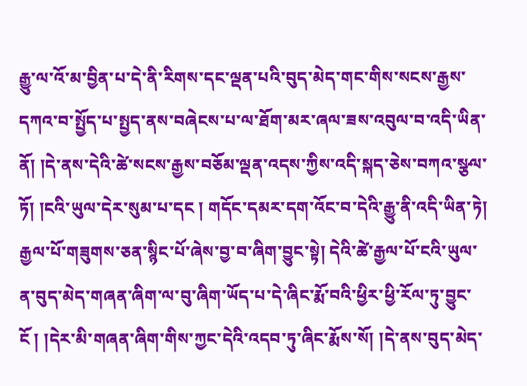རྒྱུ་ལ་འོ་མ་བྱིན་པ་དེ་ནི་རིགས་དང་ལྡན་པའི་བུད་མེད་གང་གིས་སངས་རྒྱས་དཀའ་བ་སྤྱོད་པ་སྤྱད་ནས་བཞེངས་པ་ལ་ཐོག་མར་ཞལ་ཟས་འབུལ་བ་འདི་ཡིན་ནོ། །དེ་ནས་དེའི་ཚེ་སངས་རྒྱས་བཅོམ་ལྡན་འདས་ཀྱིས་འདི་སྐད་ཅེས་བཀའ་སྩལ་ཏོ། །ངའི་ཡུལ་དེར་སུམ་པ་དང ། གདོང་དམར་དག་འོང་བ་དེའི་རྒྱུ་ནི་འདི་ཡིན་ཏེ། རྒྱལ་པོ་གཟུགས་ཅན་སྙིང་པོ་ཞེས་བྱ་བ་ཞིག་བྱུང་སྟེ། དེའི་ཚེ་རྒྱལ་པོ་ངའི་ཡུལ་ན་བུད་མེད་གཞན་ཞིག་ལ་བུ་ཞིག་ཡོད་པ་དེ་ཞིང་རྨོ་བའི་ཕྱིར་ཕྱི་རོལ་ཏུ་བྱུང་ངོ ། །དེར་མི་གཞན་ཞིག་གིས་ཀྱང་དེའི་འདབ་ཏུ་ཞིང་རྨོས་སོ། །དེ་ནས་བུད་མེད་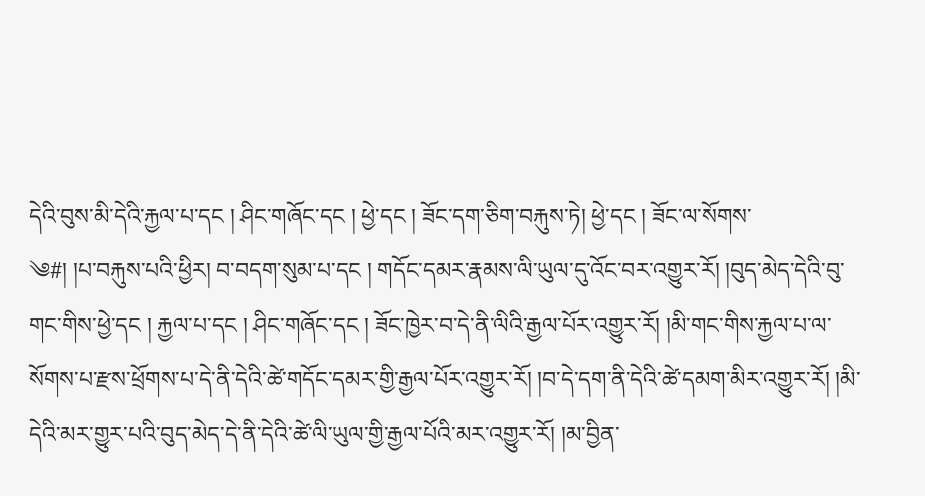དེའི་བུས་མི་དེའི་རྐྱལ་པ་དང ། ཤིང་གཞོང་དང ། ཕྱེ་དང ། ཟོང་དག་ཅིག་བརྐུས་ཏེ། ཕྱེ་དང ། ཟོང་ལ་སོགས་
༄#། །པ་བརྐུས་པའི་ཕྱིར། བ་བདག་སུམ་པ་དང ། གདོང་དམར་རྣམས་ལི་ཡུལ་དུ་འོང་བར་འགྱུར་རོ། །བུད་མེད་དེའི་བུ་གང་གིས་ཕྱེ་དང ། རྐྱལ་པ་དང ། ཤིང་གཞོང་དང ། ཟོང་ཁྱེར་བ་དེ་ནི་ལིའི་རྒྱལ་པོར་འགྱུར་རོ། །མི་གང་གིས་རྐྱལ་པ་ལ་སོགས་པ་རྫས་ཕྲོགས་པ་དེ་ནི་དེའི་ཚེ་གདོང་དམར་གྱི་རྒྱལ་པོར་འགྱུར་རོ། །བ་དེ་དག་ནི་དེའི་ཚེ་དམག་མིར་འགྱུར་རོ། །མི་དེའི་མར་གྱུར་པའི་བུད་མེད་དེ་ནི་དེའི་ཚེ་ལི་ཡུལ་གྱི་རྒྱལ་པོའི་མར་འགྱུར་རོ། །མ་བྱིན་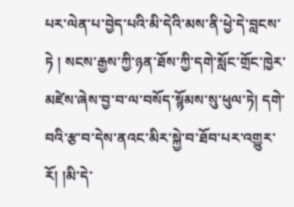པར་ལེན་པ་བྱེད་པའི་མི་དེའི་མས་ནི་ཕྱེ་དེ་བླངས་ཏེ ། སངས་རྒྱས་ཀྱི་ཉན་ཐོས་ཀྱི་དགེ་སློང་གྲོང་ཁྱེར་མཛེས་ཞེས་བྱ་བ་ལ་བསོད་སྙོམས་སུ་ཕུལ་ཏེ། དགེ་བའི་རྩ་བ་དེས་ནའང་མིར་སྐྱེ་བ་ཐོབ་པར་འགྱུར་རོ། །མི་དེ་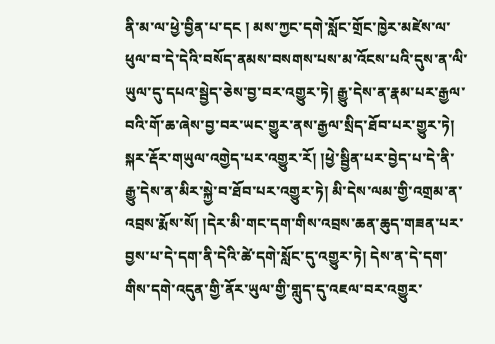ནི་མ་ལ་ཕྱེ་བྱིན་པ་དང ། མས་ཀྱང་དགེ་སློང་གྲོང་ཁྱེར་མཛེས་ལ་ཕུལ་བ་དེ་དེའི་བསོད་ནམས་བསགས་པས་མ་འོངས་པའི་དུས་ན་ལི་ཡུལ་དུ་དཔའ་སྦྱེད་ཅེས་བྱ་བར་འགྱུར་ཏེ། རྒྱུ་དེས་ན་རྣམ་པར་རྒྱལ་བའི་གོ་ཆ་ཞེས་བྱ་བར་ཡང་གྱུར་ནས་རྒྱལ་སྲིད་ཐོབ་པར་གྱུར་ཏེ། སྐར་རྡོར་གཡུལ་འགྱེད་པར་འགྱུར་རོ། །ཕྱེ་སྦྱིན་པར་བྱེད་པ་དེ་ནི་རྒྱུ་དེས་ན་མིར་སྐྱེ་བ་ཐོབ་པར་འགྱུར་ཏེ། མི་དེས་ལམ་གྱི་འགྲམ་ན་འབྲས་རྨོས་སོ། །དེར་མི་གང་དག་གིས་འབྲས་ཆན་ཆུད་གཟན་པར་བྱས་པ་དེ་དག་ནི་དེའི་ཚེ་དགེ་སློང་དུ་འགྱུར་ཏེ། དེས་ན་དེ་དག་
གིས་དགེ་འདུན་གྱི་ནོར་ཡུལ་གྱི་གླུད་དུ་འཇལ་བར་འགྱུར་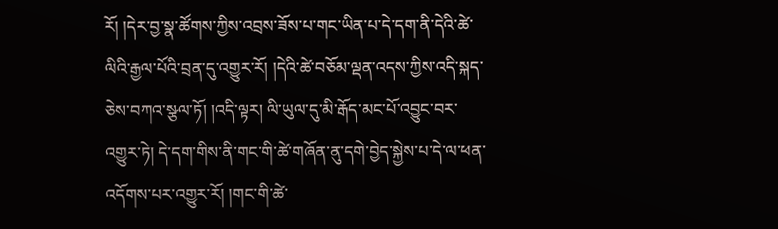རོ། །དེར་བྱ་སྣ་ཚོགས་ཀྱིས་འབྲས་ཟོས་པ་གང་ཡིན་པ་དེ་དག་ནི་དེའི་ཚེ་ལིའི་རྒྱལ་པོའི་བྲན་དུ་འགྱུར་རོ། །དེའི་ཚེ་བཅོམ་ལྡན་འདས་ཀྱིས་འདི་སྐད་ཅེས་བཀའ་སྩལ་ཏོ། །འདི་ལྟར། ལི་ཡུལ་དུ་མི་རྒོད་མང་པོ་འབྱུང་བར་འགྱུར་ཏེ། དེ་དག་གིས་ནི་གང་གི་ཚེ་གཞོན་ནུ་དགེ་བྱེད་སྐྱེས་པ་དེ་ལ་ཕན་འདོགས་པར་འགྱུར་རོ། །གང་གི་ཚེ་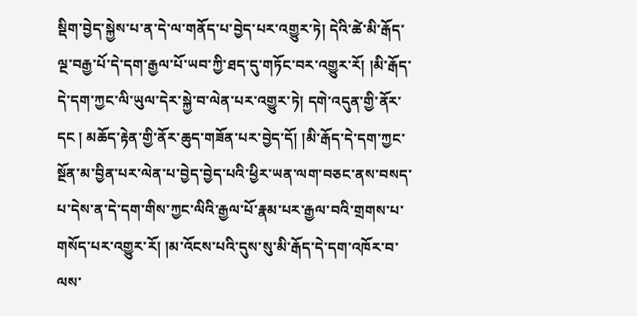སྡིག་བྱེད་སྐྱེས་པ་ན་དེ་ལ་གནོད་པ་བྱེད་པར་འགྱུར་ཏེ། དེའི་ཚེ་མི་རྒོད་ལྔ་བརྒྱ་པོ་དེ་དག་རྒྱལ་པོ་ཡབ་ཀྱི་ཐད་དུ་གཏོང་བར་འགྱུར་རོ། །མི་རྒོད་དེ་དག་ཀྱང་ལི་ཡུལ་དེར་སྐྱེ་བ་ལེན་པར་འགྱུར་ཏེ། དགེ་འདུན་གྱི་ནོར་དང ། མཆོད་རྟེན་གྱི་ནོར་ཆུད་གཟོན་པར་བྱེད་དོ། །མི་རྒོད་དེ་དག་ཀྱང་སྔོན་མ་བྱིན་པར་ལེན་པ་བྱེད་བྱེད་པའི་ཕྱིར་ཡན་ལག་བཅང་ནས་བསད་པ་དེས་ན་དེ་དག་གིས་ཀྱང་ལིའི་རྒྱལ་པོ་རྣམ་པར་རྒྱལ་བའི་གྲགས་པ་གསོད་པར་འགྱུར་རོ། །མ་འོངས་པའི་དུས་སུ་མི་རྒོད་དེ་དག་འཁོར་བ་ལས་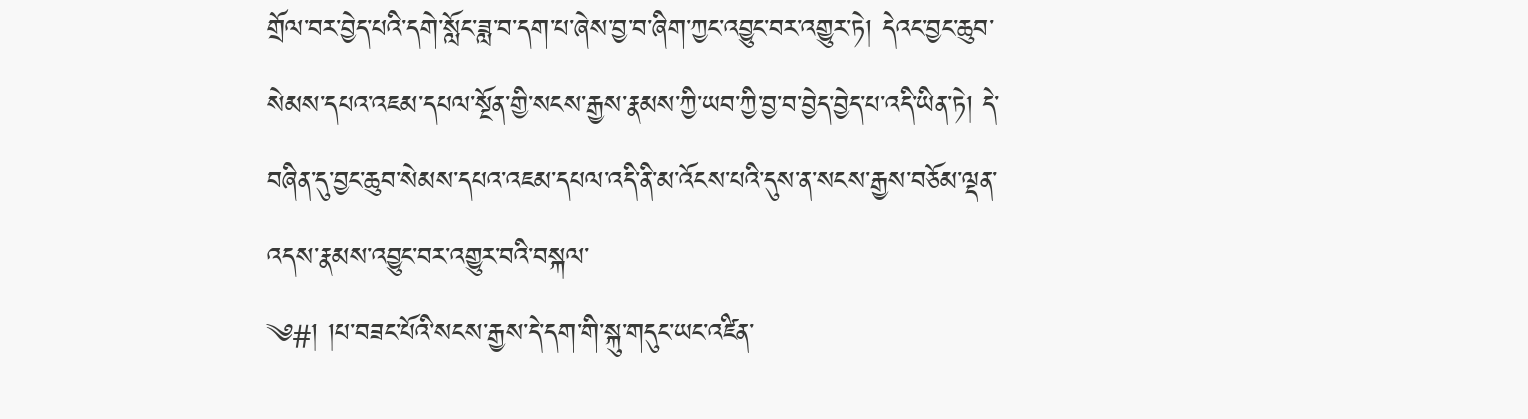གྲོལ་བར་བྱེད་པའི་དགེ་སློང་ཟླ་བ་དག་པ་ཞེས་བྱ་བ་ཞིག་ཀྱང་འབྱུང་བར་འགྱུར་ཏེ། དེའང་བྱང་ཆུབ་སེམས་དཔའ་འཇམ་དཔལ་སྔོན་གྱི་སངས་རྒྱས་རྣམས་ཀྱི་ཡབ་ཀྱི་བྱ་བ་བྱེད་བྱེད་པ་འདི་ཡིན་ཏེ། དེ་བཞིན་དུ་བྱང་ཆུབ་སེམས་དཔའ་འཇམ་དཔལ་འདི་ནི་མ་འོངས་པའི་དུས་ན་སངས་རྒྱས་བཅོམ་ལྡན་འདས་རྣམས་འབྱུང་བར་འགྱུར་བའི་བསྐལ་
༄#། །པ་བཟང་པོའི་སངས་རྒྱས་དེ་དག་གི་སྐུ་གདུང་ཡང་འཛིན་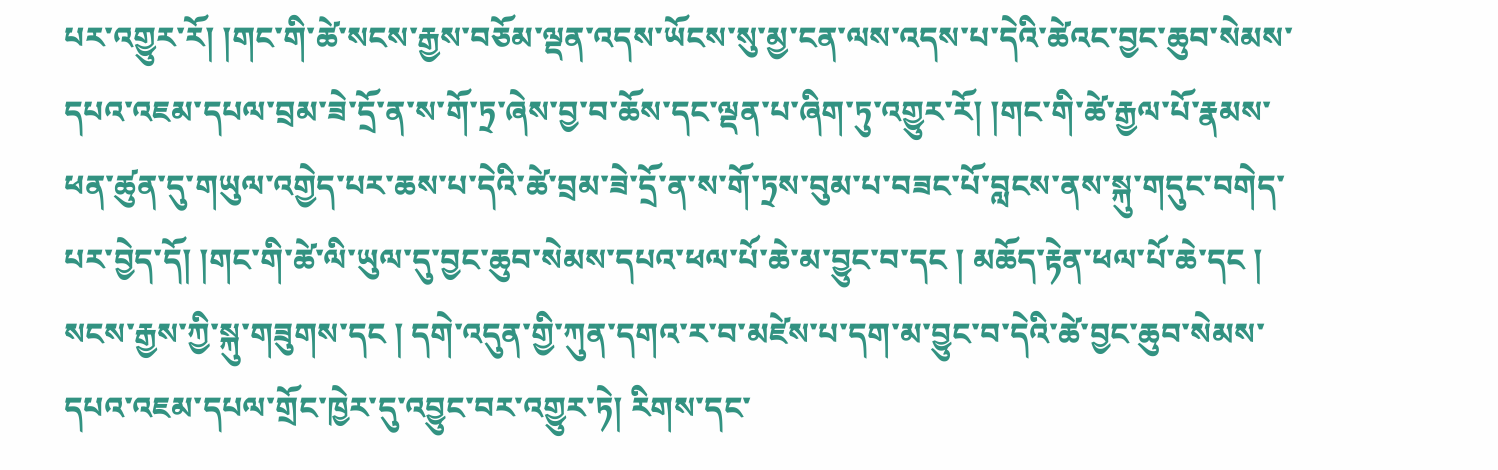པར་འགྱུར་རོ། །གང་གི་ཚེ་སངས་རྒྱས་བཅོམ་ལྡན་འདས་ཡོངས་སུ་མྱ་ངན་ལས་འདས་པ་དེའི་ཚེའང་བྱང་ཆུབ་སེམས་དཔའ་འཇམ་དཔལ་བྲམ་ཟེ་དྲོ་ན་ས་གོ་ཏྲ་ཞེས་བྱ་བ་ཆོས་དང་ལྡན་པ་ཞིག་ཏུ་འགྱུར་རོ། །གང་གི་ཚེ་རྒྱལ་པོ་རྣམས་ཕན་ཚུན་དུ་གཡུལ་འགྱེད་པར་ཆས་པ་དེའི་ཚེ་བྲམ་ཟེ་དྲོ་ན་ས་གོ་ཏྲས་བུམ་པ་བཟང་པོ་བླངས་ནས་སྐུ་གདུང་བགེད་པར་བྱེད་དོ། །གང་གི་ཚེ་ལི་ཡུལ་དུ་བྱང་ཆུབ་སེམས་དཔའ་ཕལ་པོ་ཆེ་མ་བྱུང་བ་དང ། མཆོད་རྟེན་ཕལ་པོ་ཆེ་དང ། སངས་རྒྱས་ཀྱི་སྐུ་གཟུགས་དང ། དགེ་འདུན་གྱི་ཀུན་དགའ་ར་བ་མཛེས་པ་དག་མ་བྱུང་བ་དེའི་ཚེ་བྱང་ཆུབ་སེམས་དཔའ་འཇམ་དཔལ་གྲོང་ཁྱེར་དུ་འབྱུང་བར་འགྱུར་ཏེ། རིགས་དང་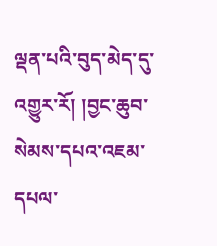ལྡན་པའི་བུད་མེད་དུ་འགྱུར་རོ། །བྱང་ཆུབ་སེམས་དཔའ་འཇམ་དཔལ་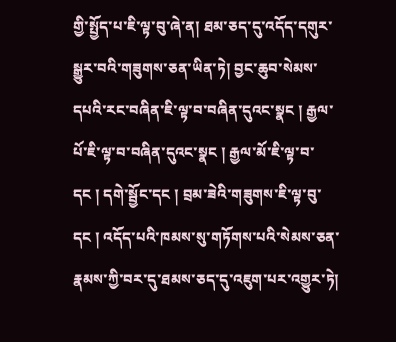གྱི་སྤྱོད་པ་ཇི་ལྟ་བུ་ཞེ་ན། ཐམ་ཅད་དུ་འདོད་དགུར་སྒྱུར་བའི་གཟུགས་ཅན་ཡིན་ཏེ། བྱང་ཆུབ་སེམས་དཔའི་རང་བཞིན་ཇི་ལྟ་བ་བཞིན་དུའང་སྣང ། རྒྱལ་པོ་ཇི་ལྟ་བ་བཞིན་དུའང་སྣང ། རྒྱལ་མོ་ཇི་ལྟ་བ་དང ། དགེ་སྦྱོང་དང ། བྲམ་ཟེའི་གཟུགས་ཇི་ལྟ་བུ་དང ། འདོད་པའི་ཁམས་སུ་གཏོགས་པའི་སེམས་ཅན་རྣམས་ཀྱི་བར་དུ་ཐམས་ཅད་དུ་འཇུག་པར་འགྱུར་ཏེ།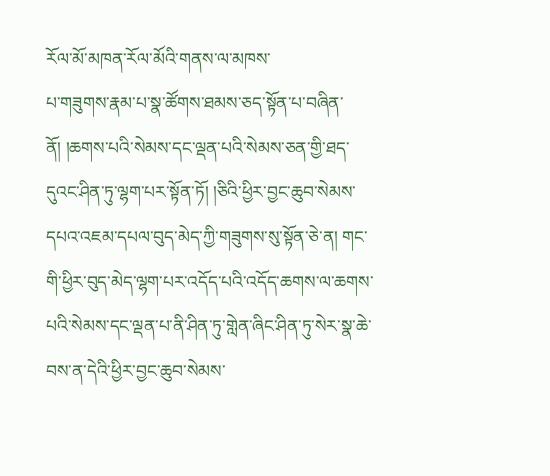རོལ་མོ་མཁན་རོལ་མོའི་གནས་ལ་མཁས་
པ་གཟུགས་རྣམ་པ་སྣ་ཚོགས་ཐམས་ཅད་སྟོན་པ་བཞིན་ནོ། །ཆགས་པའི་སེམས་དང་ལྡན་པའི་སེམས་ཅན་གྱི་ཐད་དུའང་ཤིན་ཏུ་ལྷག་པར་སྟོན་ཏོ། །ཅིའི་ཕྱིར་བྱང་ཆུབ་སེམས་དཔའ་འཇམ་དཔལ་བུད་མེད་ཀྱི་གཟུགས་སུ་སྟོན་ཅེ་ན། གང་གི་ཕྱིར་བུད་མེད་ལྷག་པར་འདོད་པའི་འདོད་ཆགས་ལ་ཆགས་པའི་སེམས་དང་ལྡན་པ་ནི་ཤིན་ཏུ་གླེན་ཞིང་ཤིན་ཏུ་སེར་སྣ་ཆེ་བས་ན་དེའི་ཕྱིར་བྱང་ཆུབ་སེམས་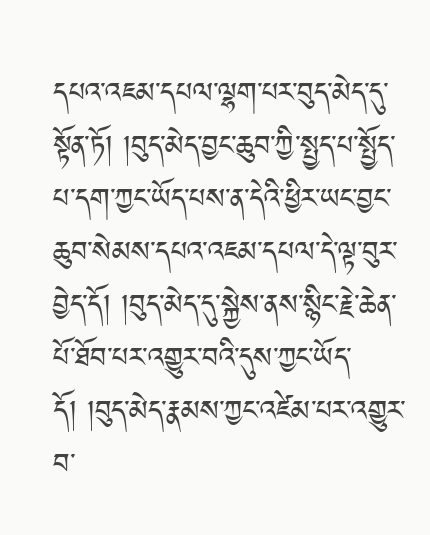དཔའ་འཇམ་དཔལ་ལྷག་པར་བུད་མེད་དུ་སྟོན་ཏོ། །བུད་མེད་བྱང་ཆུབ་ཀྱི་སྤྱད་པ་སྤྱོད་པ་དག་ཀྱང་ཡོད་པས་ན་དེའི་ཕྱིར་ཡང་བྱང་ཆུབ་སེམས་དཔའ་འཇམ་དཔལ་དེ་ལྟ་བུར་བྱེད་དོ། །བུད་མེད་དུ་སྐྱེས་ནས་སྙིང་རྗེ་ཆེན་པོ་ཐོབ་པར་འགྱུར་བའི་དུས་ཀྱང་ཡོད་དོ། །བུད་མེད་རྣམས་ཀྱང་འཛེམ་པར་འགྱུར་བ་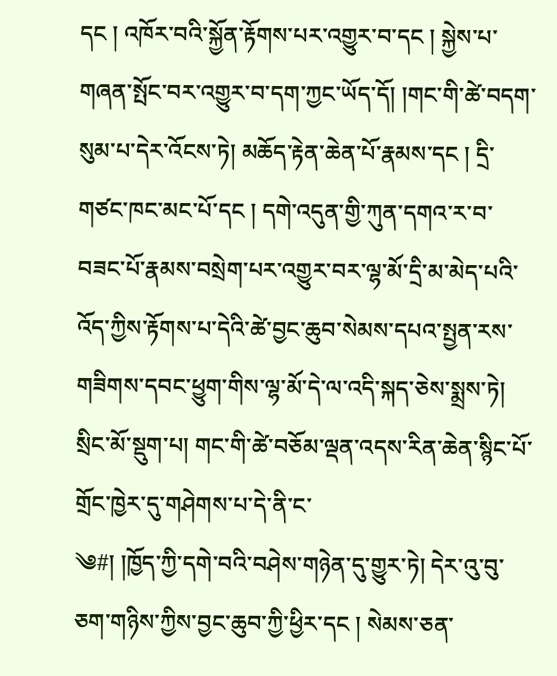དང ། འཁོར་བའི་སྐྱོན་རྟོགས་པར་འགྱུར་བ་དང ། སྐྱེས་པ་གཞན་སྤོང་བར་འགྱུར་བ་དག་ཀྱང་ཡོད་དོ། །གང་གི་ཚེ་བདག་སུམ་པ་དེར་འོངས་ཏེ། མཆོད་རྟེན་ཆེན་པོ་རྣམས་དང ། དྲི་གཙང་ཁང་མང་པོ་དང ། དགེ་འདུན་གྱི་ཀུན་དགའ་ར་བ་བཟང་པོ་རྣམས་བསྲེག་པར་འགྱུར་བར་ལྷ་མོ་དྲི་མ་མེད་པའི་འོད་ཀྱིས་རྟོགས་པ་དེའི་ཚེ་བྱང་ཆུབ་སེམས་དཔའ་སྤྱན་རས་གཟིགས་དབང་ཕྱུག་གིས་ལྷ་མོ་དེ་ལ་འདི་སྐད་ཅེས་སྨྲས་ཏེ། སྲིང་མོ་སྡུག་པ། གང་གི་ཚེ་བཅོམ་ལྡན་འདས་རིན་ཆེན་སྙིང་པོ་གྲོང་ཁྱེར་དུ་གཤེགས་པ་དེ་ནི་ང་
༄#། །ཁྱོད་ཀྱི་དགེ་བའི་བཤེས་གཉེན་དུ་གྱུར་ཏེ། དེར་འུ་བུ་ཅག་གཉིས་ཀྱིས་བྱང་ཆུབ་ཀྱི་ཕྱིར་དང ། སེམས་ཅན་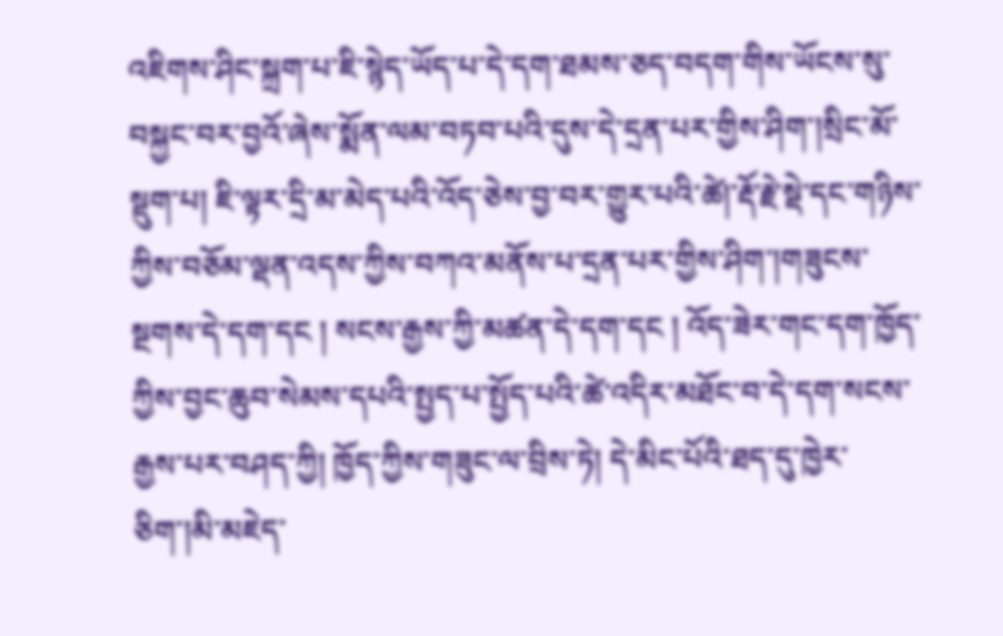འཇིགས་ཤིང་སྐྲག་པ་ཇི་སྙེད་ཡོད་པ་དེ་དག་ཐམས་ཅད་བདག་གིས་ཡོངས་སུ་བསྐྱང་བར་བྱའོ་ཞེས་སྨོན་ལམ་བཏབ་པའི་དུས་དེ་དྲན་པར་གྱིས་ཤིག་།སྲིང་མོ་སྡུག་པ། ཇི་ལྟར་དྲི་མ་མེད་པའི་འོད་ཅེས་བྱ་བར་གྱུར་པའི་ཚེ།་རྡོ་རྗེ་སྡེ་དང་གཉིས་ཀྱིས་བཅོམ་ལྡན་འདས་ཀྱིས་བཀའ་མནོས་པ་དྲན་པར་གྱིས་ཤིག་།གཟུངས་སྔགས་དེ་དག་དང ། སངས་རྒྱས་ཀྱི་མཚན་དེ་དག་དང ། འོད་ཟེར་གང་དག་ཁྱོད་ཀྱིས་བྱང་ཆུབ་སེམས་དཔའི་སྤྱད་པ་སྤྱོད་པའི་ཚེ་འདིར་མཐོང་བ་དེ་དག་སངས་རྒྱས་པར་བཤད་ཀྱི། ཁྱོད་ཀྱིས་གཟུང་ལ་བྲིས་ཏེ། དེ་མིང་པོའི་ཐད་དུ་ཁྱེར་ཅིག་།མི་མཇེད་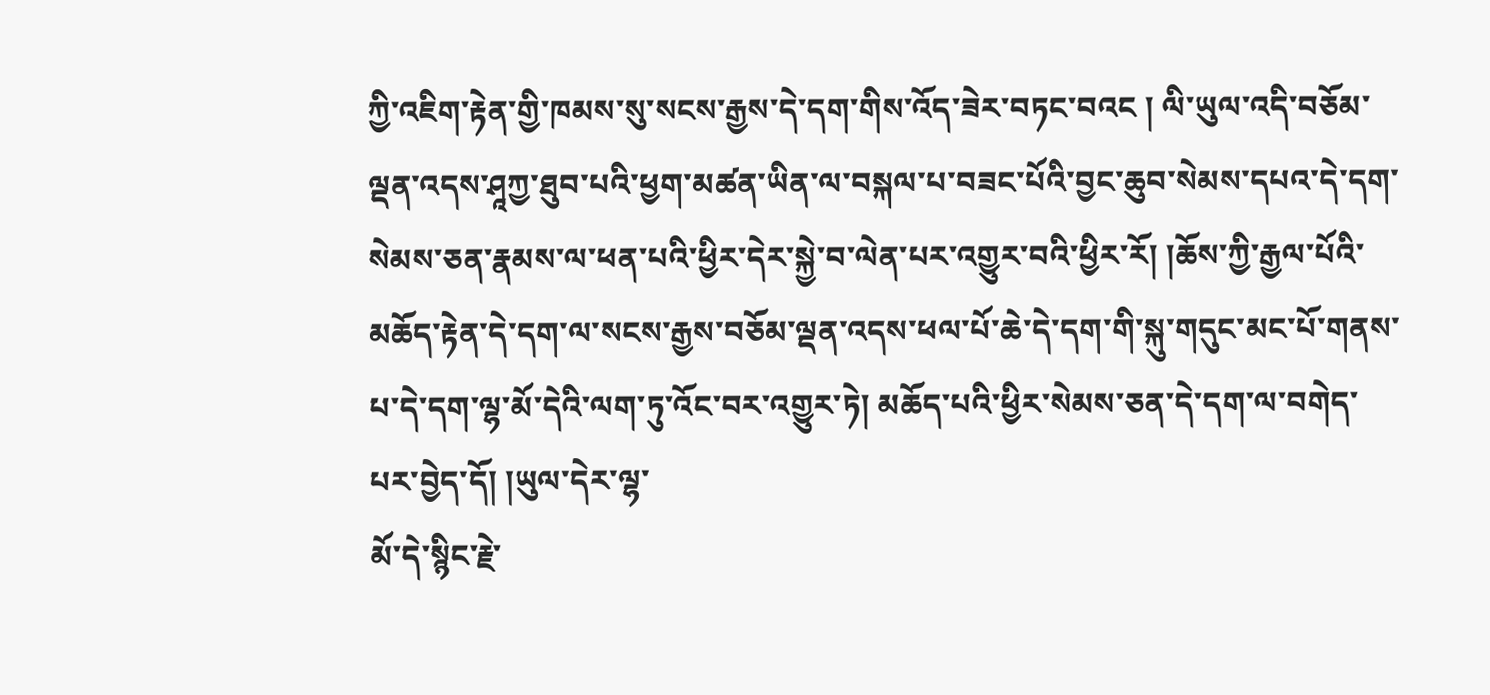ཀྱི་འཇིག་རྟེན་གྱི་ཁམས་སུ་སངས་རྒྱས་དེ་དག་གིས་འོད་ཟེར་བཏང་བའང ། ལི་ཡུལ་འདི་བཅོམ་ལྡན་འདས་ཤཱཀྱ་ཐུབ་པའི་ཕྱག་མཚན་ཡིན་ལ་བསྐལ་པ་བཟང་པོའི་བྱང་ཆུབ་སེམས་དཔའ་དེ་དག་སེམས་ཅན་རྣམས་ལ་ཕན་པའི་ཕྱིར་དེར་སྐྱེ་བ་ལེན་པར་འགྱུར་བའི་ཕྱིར་རོ། །ཆོས་ཀྱི་རྒྱལ་པོའི་མཆོད་རྟེན་དེ་དག་ལ་སངས་རྒྱས་བཅོམ་ལྡན་འདས་ཕལ་པོ་ཆེ་དེ་དག་གི་སྐུ་གདུང་མང་པོ་གནས་པ་དེ་དག་ལྷ་མོ་དེའི་ལག་ཏུ་འོང་བར་འགྱུར་ཏེ། མཆོད་པའི་ཕྱིར་སེམས་ཅན་དེ་དག་ལ་བགེད་པར་བྱེད་དོ། །ཡུལ་དེར་ལྷ་
མོ་དེ་སྙིང་རྗེ་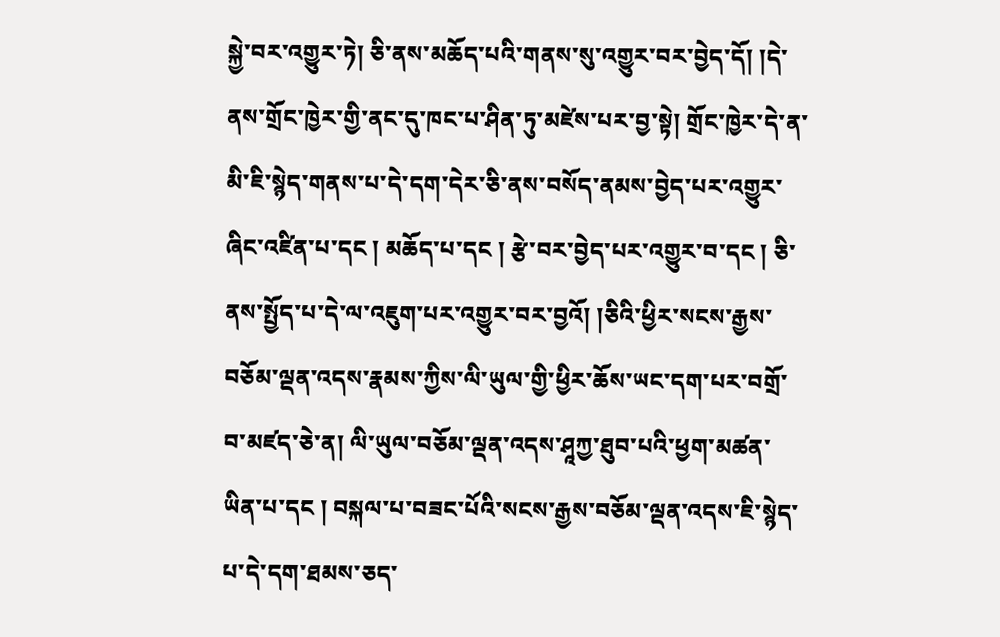སྐྱེ་བར་འགྱུར་ཏེ། ཅི་ནས་མཆོད་པའི་གནས་སུ་འགྱུར་བར་བྱེད་དོ། །དེ་ནས་གྲོང་ཁྱེར་གྱི་ནང་དུ་ཁང་པ་ཤིན་ཏུ་མཛེས་པར་བྱ་སྟེ། གྲོང་ཁྱེར་དེ་ན་མི་ཇི་སྙེད་གནས་པ་དེ་དག་དེར་ཅི་ནས་བསོད་ནམས་བྱེད་པར་འགྱུར་ཞིང་འཛིན་པ་དང ། མཆོད་པ་དང ། རྩེ་བར་བྱེད་པར་འགྱུར་བ་དང ། ཅི་ནས་སྤྱོད་པ་དེ་ལ་འཇུག་པར་འགྱུར་བར་བྱའོ། །ཅིའི་ཕྱིར་སངས་རྒྱས་བཅོམ་ལྡན་འདས་རྣམས་ཀྱིས་ལི་ཡུལ་གྱི་ཕྱིར་ཆོས་ཡང་དག་པར་བགྲོ་བ་མཛད་ཅེ་ན། ལི་ཡུལ་བཅོམ་ལྡན་འདས་ཤཱཀྱ་ཐུབ་པའི་ཕྱག་མཚན་ཡིན་པ་དང ། བསྐལ་པ་བཟང་པོའི་སངས་རྒྱས་བཅོམ་ལྡན་འདས་ཇི་སྙེད་པ་དེ་དག་ཐམས་ཅད་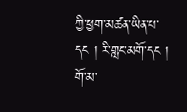ཀྱི་ཕྱག་མཚན་ཡིན་པ་དང ། རི་གླང་མགོ་དང ། གོ་མ་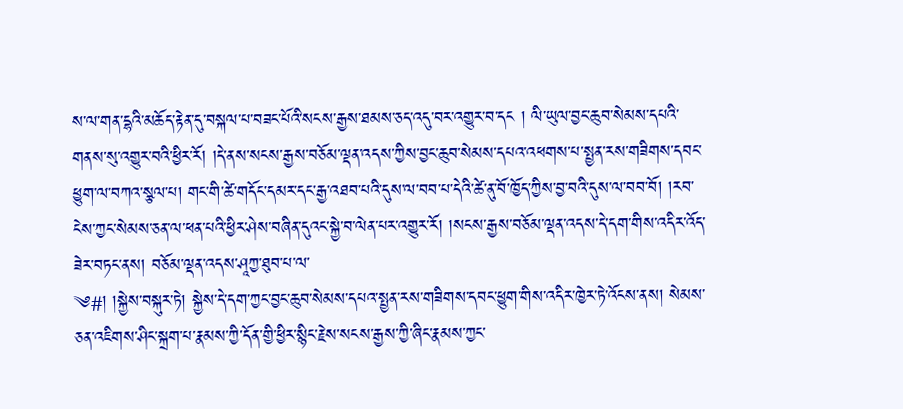ས་ལ་གན་དྷའི་མཆོད་རྟེན་དུ་བསྐལ་པ་བཟང་པོའི་སངས་རྒྱས་ཐམས་ཅད་འདུ་བར་འགྱུར་བ་དང ། ལི་ཡུལ་བྱང་ཆུབ་སེམས་དཔའི་གནས་སུ་འགྱུར་བའི་ཕྱིར་རོ། །དེ་ནས་སངས་རྒྱས་བཅོམ་ལྡན་འདས་ཀྱིས་བྱང་ཆུབ་སེམས་དཔའ་འཕགས་པ་སྤྱན་རས་གཟིགས་དབང་ཕྱུག་ལ་བཀའ་སྩལ་པ། གང་གི་ཚེ་གདོང་དམར་དང་རྒྱ་འཐབ་པའི་དུས་ལ་བབ་པ་དེའི་ཚེ་ནུ་བོ་ཁྱོད་ཀྱིས་བྱ་བའི་དུས་ལ་བབ་བོ། །རབ་ངེས་ཀྱང་སེམས་ཅན་ལ་ཕན་པའི་ཕྱིར་ཤེས་བཞིན་དུའང་སྐྱེ་བ་ལེན་པར་འགྱུར་རོ། །སངས་རྒྱས་བཅོམ་ལྡན་འདས་དེ་དག་གིས་འདིར་འོད་ཟེར་བཏང་ནས། བཅོམ་ལྡན་འདས་ཤཱཀྱ་ཐུབ་པ་ལ་
༄#། །སྐྱེས་བསྐུར་ཏེ། སྐྱེས་དེ་དག་ཀྱང་བྱང་ཆུབ་སེམས་དཔའ་སྤྱན་རས་གཟིགས་དབང་ཕྱུག་གིས་འདིར་ཁྱེར་ཏེ་འོངས་ནས། སེམས་ཅན་འཇིགས་ཤིང་སྐྲག་པ་རྣམས་ཀྱི་དོན་གྱི་ཕྱིར་སྙིང་རྗེས་སངས་རྒྱས་ཀྱི་ཞིང་རྣམས་ཀྱང་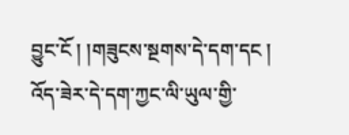བྱུང་ངོ ། །གཟུངས་སྔགས་དེ་དག་དང ། འོད་ཟེར་དེ་དག་ཀྱང་ལི་ཡུལ་གྱི་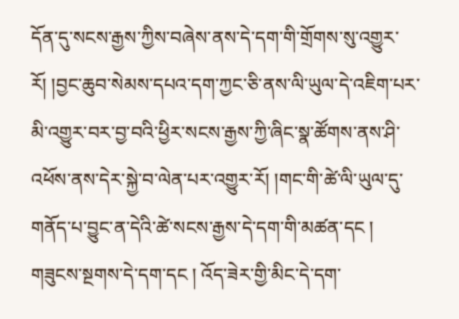དོན་དུ་སངས་རྒྱས་ཀྱིས་བཞེས་ནས་དེ་དག་གི་གྲོགས་སུ་འགྱུར་རོ། །བྱང་ཆུབ་སེམས་དཔའ་དག་ཀྱང་ཅི་ནས་ལི་ཡུལ་དེ་འཇིག་པར་མི་འགྱུར་བར་བྱ་བའི་ཕྱིར་སངས་རྒྱས་ཀྱི་ཞིང་སྣ་ཚོགས་ནས་ཤི་འཕོས་ནས་དེར་སྐྱེ་བ་ལེན་པར་འགྱུར་རོ། །གང་གི་ཚེ་ལི་ཡུལ་དུ་གནོད་པ་བྱུང་ན་དེའི་ཚེ་སངས་རྒྱས་དེ་དག་གི་མཚན་དང ། གཟུངས་སྔགས་དེ་དག་དང ། འོད་ཟེར་གྱི་མིང་དེ་དག་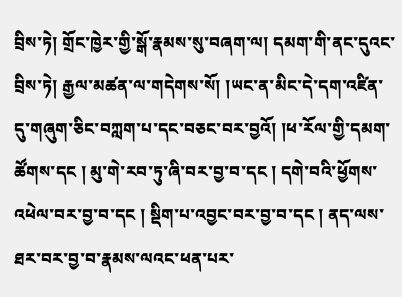བྲིས་ཏེ། གྲོང་ཁྱེར་གྱི་སྒོ་རྣམས་སུ་བཞག་ལ། དམག་གི་ནང་དུའང་བྲིས་ཏེ། རྒྱལ་མཚན་ལ་གདེགས་སོ། །ཡང་ན་མིང་དེ་དག་འཛིན་དུ་གཞུག་ཅིང་བཀླག་པ་དང་བཅང་བར་བྱའོ། །ཕ་རོལ་གྱི་དམག་ཚོགས་དང ། མུ་གེ་རབ་ཏུ་ཞི་བར་བྱ་བ་དང ། དགེ་བའི་ཕྱོགས་འཕེལ་བར་བྱ་བ་དང ། སྡིག་པ་འབྱང་བར་བྱ་བ་དང ། ནད་ལས་ཐར་བར་བྱ་བ་རྣམས་ལའང་ཕན་པར་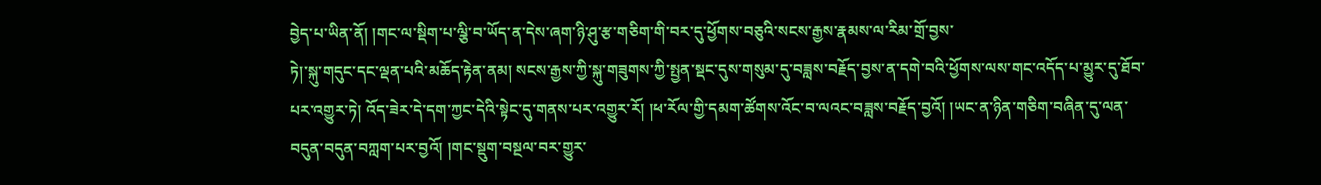བྱེད་པ་ཡིན་ནོ། །གང་ལ་སྡིག་པ་ལྕི་བ་ཡོད་ན་དེས་ཞག་ཉི་ཤུ་རྩ་གཅིག་གི་བར་དུ་ཕྱོགས་བཅུའི་སངས་རྒྱས་རྣམས་ལ་རིམ་གྲོ་བྱས་
ཏེ།་སྐུ་གདུང་དང་ལྡན་པའི་མཆོད་རྟེན་ནམ། སངས་རྒྱས་ཀྱི་སྐུ་གཟུགས་ཀྱི་སྤྱན་སྡང་དུས་གསུམ་དུ་བཟླས་བརྗོད་བྱས་ན་དགེ་བའི་ཕྱོགས་ལས་གང་འདོད་པ་མྱུར་དུ་ཐོབ་པར་འགྱུར་ཏེ། འོད་ཟེར་དེ་དག་ཀྱང་དེའི་སྟེང་དུ་གནས་པར་འགྱུར་རོ། །ཕ་རོལ་གྱི་དམག་ཚོགས་འོང་བ་ལའང་བཟླས་བརྗོད་བྱའོ། །ཡང་ན་ཉིན་གཅིག་བཞིན་དུ་ལན་བདུན་བདུན་བཀླག་པར་བྱའོ། །གང་སྡུག་བསྔལ་བར་གྱུར་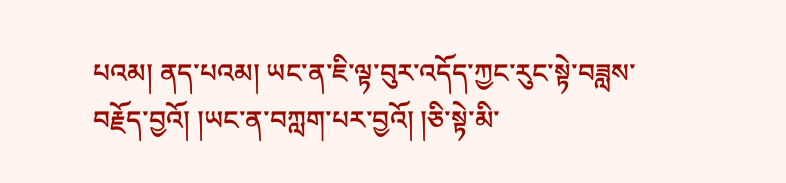པའམ། ནད་པའམ། ཡང་ན་ཇི་ལྟ་བུར་འདོད་ཀྱང་རུང་སྟེ་བཟླས་བརྗོད་བྱའོ། །ཡང་ན་བཀླག་པར་བྱའོ། །ཅི་སྟེ་མི་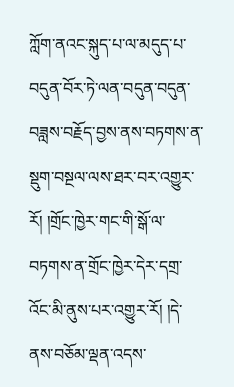ཀློག་ནའང་སྐུད་པ་ལ་མདུད་པ་བདུན་བོར་ཏེ་ལན་བདུན་བདུན་བཟླས་བརྗོད་བྱས་ནས་བཏགས་ན་སྡུག་བསྔལ་ལས་ཐར་བར་འགྱུར་རོ། །གྲོང་ཁྱེར་གང་གི་སྒོ་ལ་བཏགས་ན་གྲོང་ཁྱེར་དེར་དགྲ་འོང་མི་ནུས་པར་འགྱུར་རོ། །དེ་ནས་བཅོམ་ལྡན་འདས་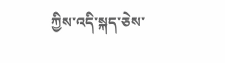ཀྱིས་འདི་སྐད་ཅེས་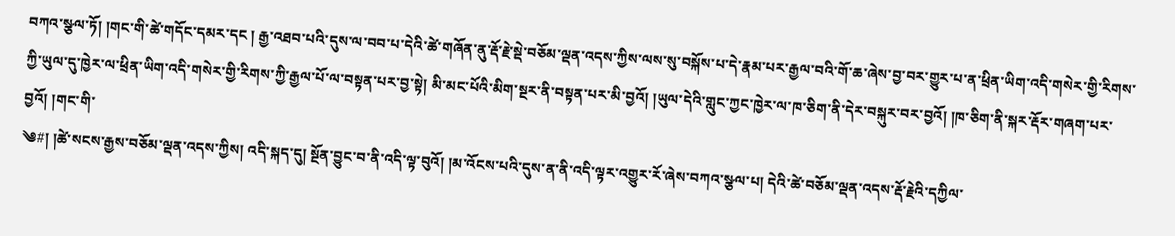བཀའ་སྩལ་ཏོ། །གང་གི་ཚེ་གདོང་དམར་དང ། རྒྱ་འཐབ་པའི་དུས་ལ་བབ་པ་དེའི་ཚེ་གཞོན་ནུ་རྡོ་རྗེ་སྡེ་བཅོམ་ལྡན་འདས་ཀྱིས་ལས་སུ་བསྐོས་པ་དེ་རྣམ་པར་རྒྱལ་བའི་གོ་ཆ་ཞེས་བྱ་བར་གྱུར་པ་ན་ཕྲིན་ཡིག་འདི་གསེར་གྱི་རིགས་ཀྱི་ཡུལ་དུ་ཁྱེར་ལ་ཕྲིན་ཡིག་འདི་གསེར་གྱི་རིགས་ཀྱི་རྒྱལ་པོ་ལ་བསྟན་པར་བྱ་སྟེ། མི་མང་པོའི་མིག་སྔར་ནི་བསྟན་པར་མི་བྱའོ། །ཡུལ་དེའི་གླུང་ཀྱང་ཁྱེར་ལ་ཁ་ཅིག་ནི་དེར་བསྐུར་བར་བྱའོ། །ཁ་ཅིག་ནི་སྐར་རྡོར་གཞག་པར་བྱའོ། །གང་གི་
༄#། །ཚེ་སངས་རྒྱས་བཅོམ་ལྡན་འདས་ཀྱིས། འདི་སྐད་དུ། སྔོན་བྱུང་བ་ནི་འདི་ལྟ་བུའོ། །མ་འོངས་པའི་དུས་ན་ནི་འདི་ལྟར་འགྱུར་རོ་ཞེས་བཀའ་སྩལ་པ། དེའི་ཚེ་བཅོམ་ལྡན་འདས་རྡོ་རྗེའི་དཀྱིལ་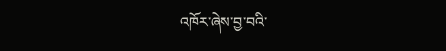འཁོར་ཞེས་བྱ་བའི་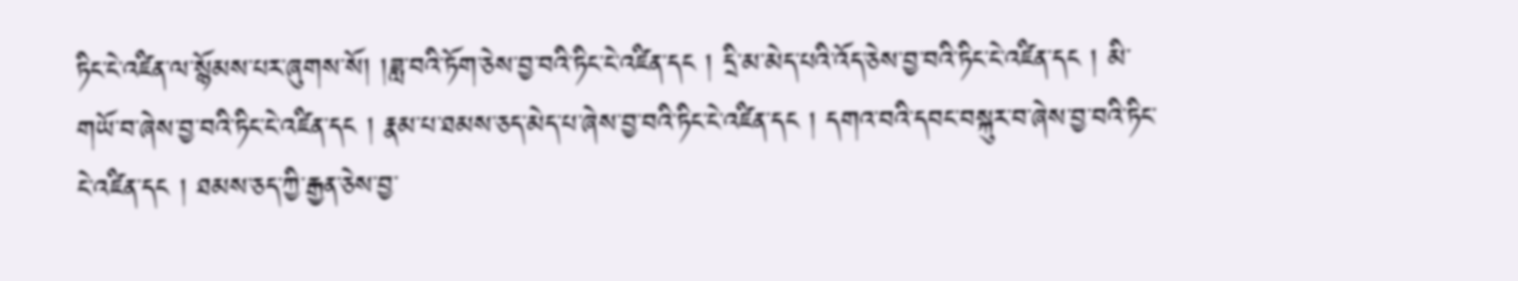ཏིང་ངེ་འཛིན་ལ་སྙོམས་པར་ཞུགས་སོ། །ཟླ་བའི་ཏོག་ཅེས་བྱ་བའི་ཏིང་ངེ་འཛིན་དང ། དྲི་མ་མེད་པའི་འོད་ཅེས་བྱ་བའི་ཏིང་ངེ་འཛིན་དང ། མི་གཡོ་བ་ཞེས་བྱ་བའི་ཏིང་ངེ་འཛིན་དང ། རྣམ་པ་ཐམས་ཅད་མེད་པ་ཞེས་བྱ་བའི་ཏིང་ངེ་འཛིན་དང ། དགའ་བའི་དབང་བསྐུར་བ་ཞེས་བྱ་བའི་ཏིང་ངེ་འཛིན་དང ། ཐམས་ཅད་ཀྱི་རྒྱན་ཅེས་བྱ་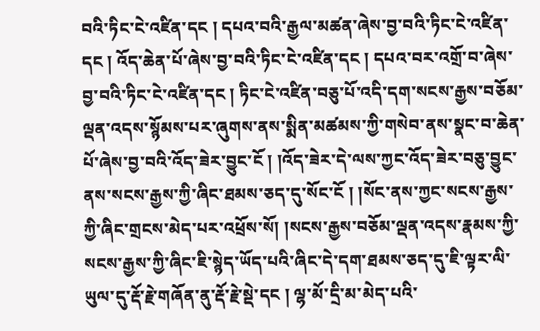བའི་ཏིང་ངེ་འཛིན་དང ། དཔའ་བའི་རྒྱལ་མཚན་ཞེས་བྱ་བའི་ཏིང་ངེ་འཛིན་དང ། འོད་ཆེན་པོ་ཞེས་བྱ་བའི་ཏིང་ངེ་འཛིན་དང ། དཔའ་བར་འགྲོ་བ་ཞེས་བྱ་བའི་ཏིང་ངེ་འཛིན་དང ། ཏིང་ངེ་འཛིན་བཅུ་པོ་འདི་དག་སངས་རྒྱས་བཅོམ་ལྡན་འདས་སྙོམས་པར་ཞུགས་ནས་སྨིན་མཚམས་ཀྱི་གསེབ་ནས་སྣང་བ་ཆེན་པོ་ཞེས་བྱ་བའི་འོད་ཟེར་བྱུང་ངོ ། །འོད་ཟེར་དེ་ལས་ཀྱང་འོད་ཟེར་བཅུ་བྱུང་ནས་སངས་རྒྱས་ཀྱི་ཞིང་ཐམས་ཅད་དུ་སོང་ངོ ། །སོང་ནས་ཀྱང་སངས་རྒྱས་ཀྱི་ཞིང་གྲངས་མེད་པར་འཕྲོས་སོ། །སངས་རྒྱས་བཅོམ་ལྡན་འདས་རྣམས་ཀྱི་སངས་རྒྱས་ཀྱི་ཞིང་ཇི་སྙེད་ཡོད་པའི་ཞིང་དེ་དག་ཐམས་ཅད་དུ་ཇི་ལྟར་ལི་ཡུལ་དུ་རྡོ་རྗེ་གཞོན་ནུ་རྡོ་རྗེ་སྡེ་དང ། ལྷ་མོ་དྲི་མ་མེད་པའི་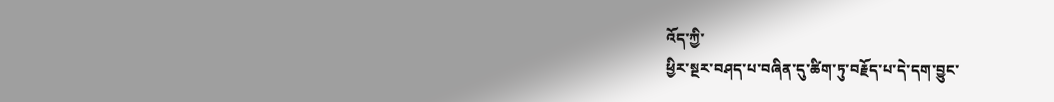འོད་ཀྱི་
ཕྱིར་སྔར་བཤད་པ་བཞིན་དུ་ཚིག་ཏུ་བརྗོད་པ་དེ་དག་བྱུང་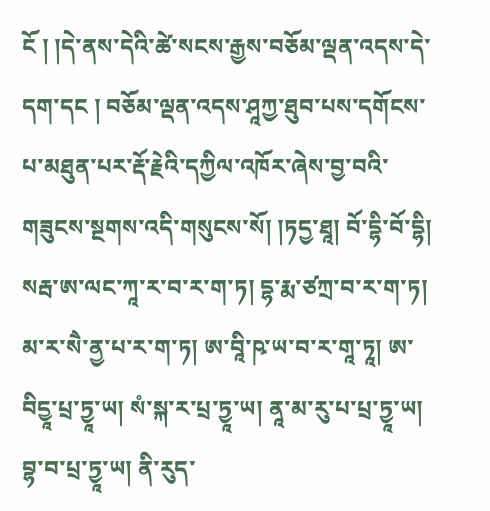ངོ ། །དེ་ནས་དེའི་ཚེ་སངས་རྒྱས་བཅོམ་ལྡན་འདས་དེ་དག་དང ། བཅོམ་ལྡན་འདས་ཤཱཀྱ་ཐུབ་པས་དགོངས་པ་མཐུན་པར་རྡོ་རྗེའི་དཀྱིལ་འཁོར་ཞེས་བྱ་བའི་གཟུངས་སྔགས་འདི་གསུངས་སོ། །ཏདྱ་ཐཱ། བོ་དྷི་བོ་དྷི། སརྦ་ཨ་ལང་ཀཱ་ར་བ་ར་ག་ཏ། དྷ་རྨ་ཙཀྲ་བ་ར་ག་ཏ། མ་ར་སཻ་ནྱ་པ་ར་ག་ཏ། ཨ་བཱི་ཥ་ཡ་བ་ར་གཱ་ཏཱ། ཨ་བིདྱཱ་པྲ་ཏྱཱ་ཡ། སཾ་སྐ་ར་པྲ་ཏྱཱ་ཡ། ནཱ་མ་རུ་པ་པྲ་ཏྱཱ་ཡ། བྷ་བ་པྲ་ཏྱཱ་ཡ། ནི་རུད་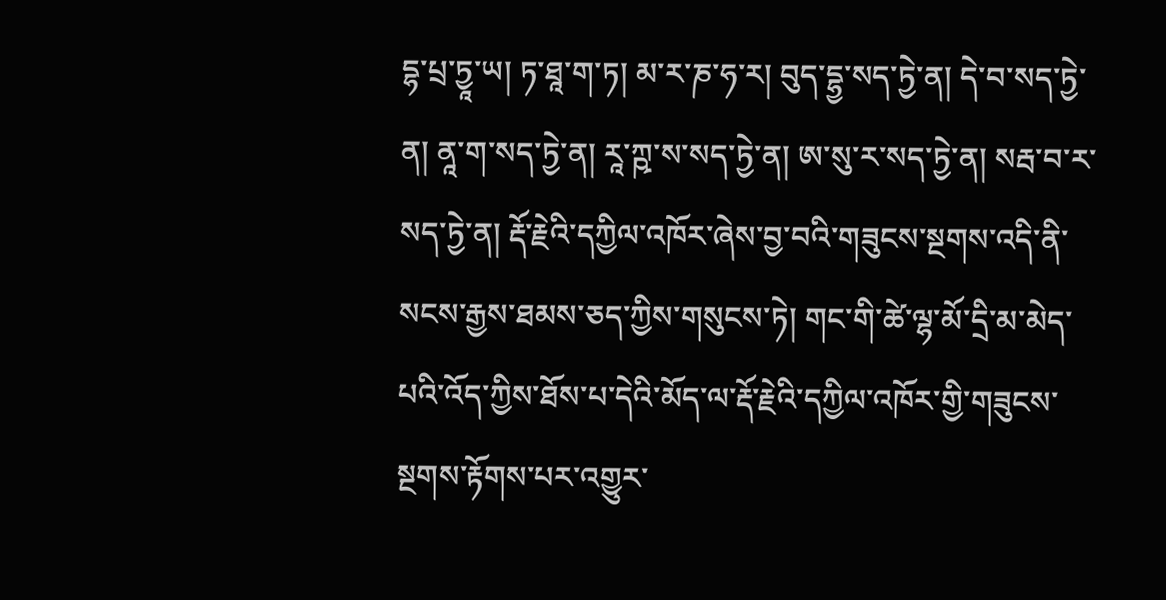དྷ་པྲ་ཏྱཱ་ཡ། ཏ་ཐཱ་ག་ཏ། མ་ར་ཎ་ཧ་ར། བུད་དྷྱ་སད་ཏྱེ་ན། དེ་བ་སད་ཏྱེ་ན། ནཱ་ག་སད་ཏྱེ་ན། རཱ་ཀྵ་ས་སད་ཏྱེ་ན། ཨ་སུ་ར་སད་ཏྱེ་ན། སརྦ་བ་ར་སད་ཏྱེ་ན། རྡོ་རྗེའི་དཀྱིལ་འཁོར་ཞེས་བྱ་བའི་གཟུངས་སྔགས་འདི་ནི་སངས་རྒྱས་ཐམས་ཅད་ཀྱིས་གསུངས་ཏེ། གང་གི་ཚེ་ལྷ་མོ་དྲི་མ་མེད་པའི་འོད་ཀྱིས་ཐོས་པ་དེའི་མོད་ལ་རྡོ་རྗེའི་དཀྱིལ་འཁོར་གྱི་གཟུངས་སྔགས་རྟོགས་པར་འགྱུར་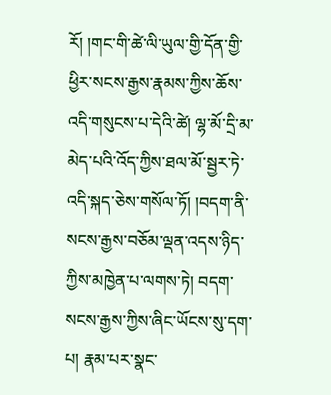རོ། །གང་གི་ཚེ་ལི་ཡུལ་གྱི་དོན་གྱི་ཕྱིར་སངས་རྒྱས་རྣམས་ཀྱིས་ཆོས་འདི་གསུངས་པ་དེའི་ཚེ། ལྷ་མོ་དྲི་མ་མེད་པའི་འོད་ཀྱིས་ཐལ་མོ་སྦྱར་ཏེ་འདི་སྐད་ཅེས་གསོལ་ཏོ། །བདག་ནི་སངས་རྒྱས་བཅོམ་ལྡན་འདས་ཉིད་ཀྱིས་མཁྱེན་པ་ལགས་ཏེ། བདག་སངས་རྒྱས་ཀྱིས་ཞིང་ཡོངས་སུ་དག་པ། རྣམ་པར་སྣང་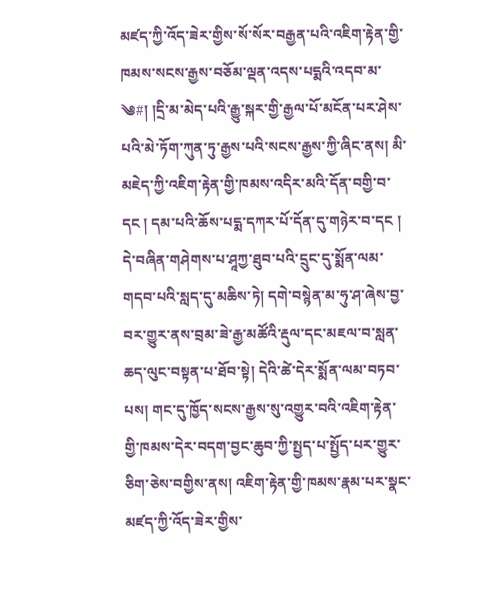མཛད་ཀྱི་འོད་ཟེར་གྱིས་སོ་སོར་བརྒྱན་པའི་འཇིག་རྟེན་གྱི་ཁམས་སངས་རྒྱས་བཅོམ་ལྡན་འདས་པདྨའི་འདབ་མ་
༄#། །དྲི་མ་མེད་པའི་རྒྱུ་སྐར་གྱི་རྒྱལ་པོ་མངོན་པར་ཤེས་པའི་མེ་ཏོག་ཀུན་ཏུ་རྒྱས་པའི་སངས་རྒྱས་ཀྱི་ཞིང་ནས། མི་མཇེད་ཀྱི་འཇིག་རྟེན་གྱི་ཁམས་འདིར་མའི་དོན་བགྱི་བ་དང ། དམ་པའི་ཆོས་པདྨ་དཀར་པོ་དོན་དུ་གཉེར་བ་དང ། དེ་བཞིན་གཤེགས་པ་ཤཱཀྱ་ཐུབ་པའི་དྲུང་དུ་སྨོན་ལམ་གདབ་པའི་སླད་དུ་མཆིས་ཏེ། དགེ་བསྙེན་མ་ཧུ་ཤ་ཞེས་བྱ་བར་གྱུར་ནས་བྲམ་ཟེ་རྒྱ་མཚོའི་རྡུལ་དང་མཇལ་བ་སླན་ཆད་ལུང་བསྟན་པ་ཐོབ་སྟེ། དེའི་ཚེ་དེར་སྨོན་ལམ་བཏབ་པས། གང་དུ་ཁྱོད་སངས་རྒྱས་སུ་འགྱུར་བའི་འཇིག་རྟེན་གྱི་ཁམས་དེར་བདག་བྱང་ཆུབ་ཀྱི་སྤྱད་པ་སྤྱོད་པར་གྱུར་ཅིག་ཅེས་བགྱིས་ནས། འཇིག་རྟེན་གྱི་ཁམས་རྣམ་པར་སྣང་མཛད་ཀྱི་འོད་ཟེར་གྱིས་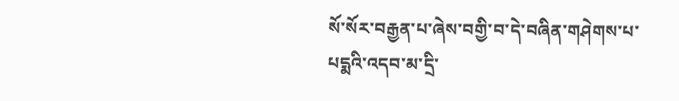སོ་སོར་བརྒྱན་པ་ཞེས་བགྱི་བ་དེ་བཞིན་གཤེགས་པ་པདྨའི་འདབ་མ་དྲི་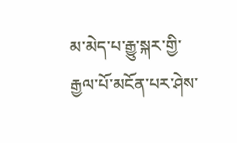མ་མེད་པ་རྒྱུ་སྐར་གྱི་རྒྱལ་པོ་མངོན་པར་ཤེས་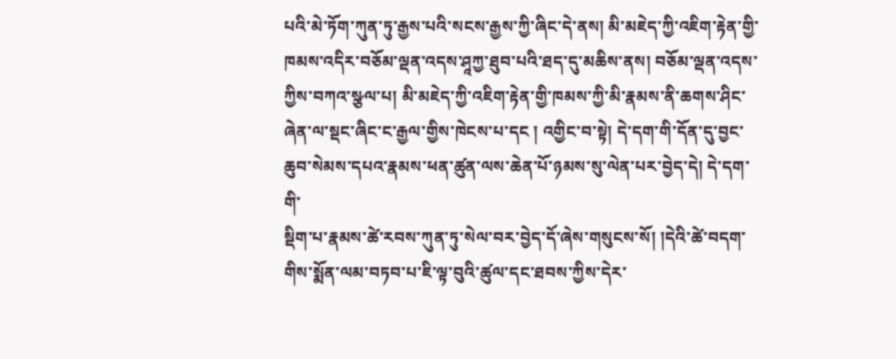པའི་མེ་ཏོག་ཀུན་ཏུ་རྒྱས་པའི་སངས་རྒྱས་ཀྱི་ཞིང་དེ་ནས། མི་མཇེད་ཀྱི་འཇིག་རྟེན་གྱི་ཁམས་འདིར་བཅོམ་ལྡན་འདས་ཤཱཀྱ་ཐུབ་པའི་ཐད་དུ་མཆིས་ནས། བཅོམ་ལྡན་འདས་ཀྱིས་བཀའ་སྩལ་པ། མི་མཇེད་ཀྱི་འཇིག་རྟེན་གྱི་ཁམས་ཀྱི་མི་རྣམས་ནི་ཆགས་ཤིང་ཞེན་ལ་སྡང་ཞིང་ང་རྒྱལ་གྱིས་ཁེངས་པ་དང ། འགྱིང་བ་སྟེ། དེ་དག་གི་དོན་དུ་བྱང་ཆུབ་སེམས་དཔའ་རྣམས་ཕན་ཚུན་ལས་ཆེན་པོ་ཉམས་སུ་ལེན་པར་བྱེད་དེ། དེ་དག་གི་
སྡིག་པ་རྣམས་ཚེ་རབས་ཀུན་ཏུ་སེལ་བར་བྱེད་དོ་ཞེས་གསུངས་སོ། །དེའི་ཚེ་བདག་གིས་སྨོན་ལམ་བཏབ་པ་ཇི་ལྟ་བུའི་ཚུལ་དང་ཐབས་ཀྱིས་དེར་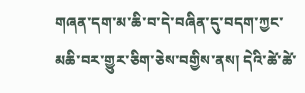གཞན་དག་མ་ཆི་བ་དེ་བཞིན་དུ་བདག་ཀྱང་མཆི་བར་གྱུར་ཅིག་ཅེས་བགྱིས་ནས། དེའི་ཚེ་ཚེ་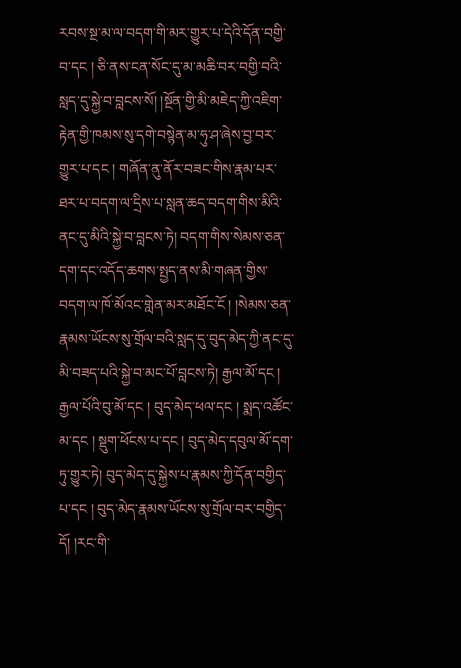རབས་སྔ་མ་ལ་བདག་གི་མར་གྱུར་པ་དེའི་དོན་བགྱི་བ་དང ། ཅི་ནས་ངན་སོང་དུ་མ་མཆི་བར་བགྱི་བའི་སླད་དུ་སྐྱེ་བ་བླངས་སོ། །སྔོན་གྱི་མི་མཇེད་ཀྱི་འཇིག་རྟེན་གྱི་ཁམས་སུ་དགེ་བསྙེན་མ་ཧུ་ཤ་ཞེས་བྱ་བར་གྱུར་པ་དང ། གཞོན་ནུ་ནོར་བཟང་གིས་རྣམ་པར་ཐར་པ་བདག་ལ་དྲིས་པ་སླན་ཆད་བདག་གིས་མིའི་ནང་དུ་མིའི་སྐྱེ་བ་བླངས་ཏེ། བདག་གིས་སེམས་ཅན་དག་དང་འདོད་ཆགས་སྤྱད་ནས་མི་གཞན་གྱིས་བདག་ལ་ཁོ་མོའང་གླེན་མར་མཐོང་ངོ ། །སེམས་ཅན་རྣམས་ཡོངས་སུ་གྲོལ་བའི་སླད་དུ་བུད་མེད་ཀྱི་ནང་དུ་མི་བཟད་པའི་སྐྱེ་བ་མང་པོ་བླངས་ཏེ། རྒྱལ་མོ་དང ། རྒྱལ་པོའི་བུ་མོ་དང ། བུད་མེད་ཕལ་དང ། སྨད་འཚོང་མ་དང ། སྡུག་ཕོངས་པ་དང ། བུད་མེད་དབུལ་མོ་དག་ཏུ་གྱུར་ཏེ། བུད་མེད་དུ་སྐྱེས་པ་རྣམས་ཀྱི་དོན་བགྱིད་པ་དང ། བུད་མེད་རྣམས་ཡོངས་སུ་གྲོལ་བར་བགྱིད་དོ། །རང་གི་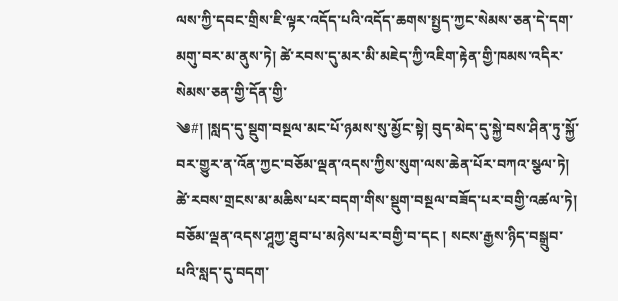ལས་ཀྱི་དབང་གྲིས་ཇི་ལྟར་འདོད་པའི་འདོད་ཆགས་སྤྱད་ཀྱང་སེམས་ཅན་དེ་དག་མགུ་བར་མ་ནུས་ཏེ། ཚེ་རབས་དུ་མར་མི་མཇེད་ཀྱི་འཇིག་རྟེན་གྱི་ཁམས་འདིར་སེམས་ཅན་གྱི་དོན་གྱི་
༄#། །སླད་དུ་སྡུག་བསྔལ་མང་པོ་ཉམས་སུ་མྱོང་སྟེ། བུད་མེད་དུ་སྐྱེ་བས་ཤིན་ཏུ་སྐྱོ་བར་གྱུར་ན་འོན་ཀྱང་བཅོམ་ལྡན་འདས་ཀྱིས་སུག་ལས་ཆེན་པོར་བཀའ་སྩལ་ཏེ། ཚེ་རབས་གྲངས་མ་མཆིས་པར་བདག་གིས་སྡུག་བསྔལ་བཟོད་པར་བགྱི་འཚལ་ཏེ། བཅོམ་ལྡན་འདས་ཤཱཀྱ་ཐུབ་པ་མཉེས་པར་བགྱི་བ་དང ། སངས་རྒྱས་ཉིད་བསྒྲུབ་པའི་སླད་དུ་བདག་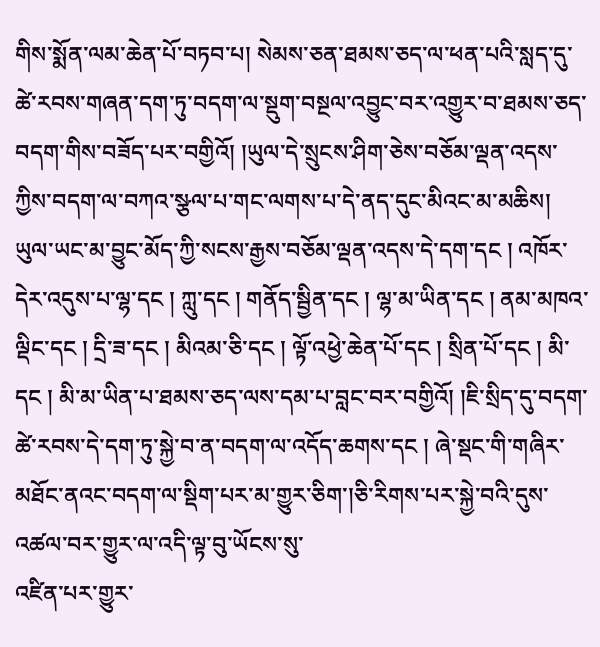གིས་སྨོན་ལམ་ཆེན་པོ་བཏབ་པ། སེམས་ཅན་ཐམས་ཅད་ལ་ཕན་པའི་སླད་དུ་ཚེ་རབས་གཞན་དག་ཏུ་བདག་ལ་སྡུག་བསྔལ་འབྱུང་བར་འགྱུར་བ་ཐམས་ཅད་བདག་གིས་བཟོད་པར་བགྱིའོ། །ཡུལ་དེ་སྲུངས་ཤིག་ཅེས་བཅོམ་ལྡན་འདས་ཀྱིས་བདག་ལ་བཀའ་སྩལ་པ་གང་ལགས་པ་དེ་ནད་དུང་མིའང་མ་མཆིས། ཡུལ་ཡང་མ་བྱུང་མོད་ཀྱི་སངས་རྒྱས་བཅོམ་ལྡན་འདས་དེ་དག་དང ། འཁོར་དེར་འདུས་པ་ལྷ་དང ། ཀླུ་དང ། གནོད་སྦྱིན་དང ། ལྷ་མ་ཡིན་དང ། ནམ་མཁའ་ལྡིང་དང ། དྲི་ཟ་དང ། མིའམ་ཅི་དང ། ལྟོ་འཕྱེ་ཆེན་པོ་དང ། སྲིན་པོ་དང ། མི་དང ། མི་མ་ཡིན་པ་ཐམས་ཅད་ལས་དམ་པ་བླང་བར་བགྱིའོ། །ཇི་སྲིད་དུ་བདག་ཚེ་རབས་དེ་དག་ཏུ་སྐྱེ་བ་ན་བདག་ལ་འདོད་ཆགས་དང ། ཞེ་སྡང་གི་གཞིར་མཐོང་ནའང་བདག་ལ་སྡིག་པར་མ་གྱུར་ཅིག་།ཅི་རིགས་པར་སྐྱེ་བའི་དུས་འཚལ་བར་གྱུར་ལ་འདི་ལྟ་བུ་ཡོངས་སུ་
འཛིན་པར་གྱུར་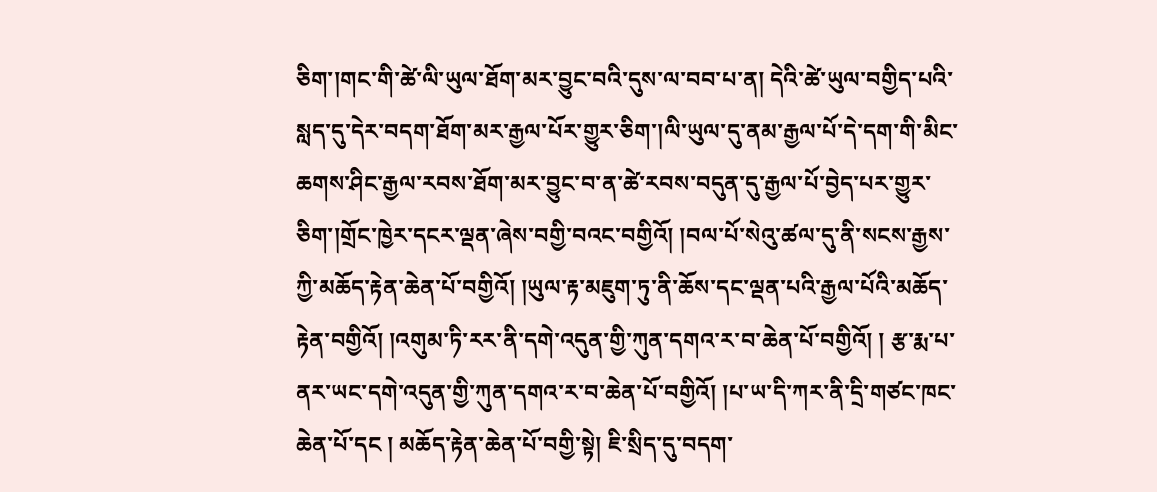ཅིག་།གང་གི་ཚེ་ལི་ཡུལ་ཐོག་མར་བྱུང་བའི་དུས་ལ་བབ་པ་ན། དེའི་ཚེ་ཡུལ་བགྱིད་པའི་སླད་དུ་དེར་བདག་ཐོག་མར་རྒྱལ་པོར་གྱུར་ཅིག་།ལི་ཡུལ་དུ་ནམ་རྒྱལ་པོ་དེ་དག་གི་མིང་ཆགས་ཤིང་རྒྱལ་རབས་ཐོག་མར་བྱུང་བ་ན་ཚེ་རབས་བདུན་དུ་རྒྱལ་པོ་བྱེད་པར་གྱུར་ཅིག་།གྲོང་ཁྱེར་དངར་ལྡན་ཞེས་བགྱི་བའང་བགྱིའོ། །བལ་པོ་སེའུ་ཚལ་དུ་ནི་སངས་རྒྱས་ཀྱི་མཆོད་རྟེན་ཆེན་པོ་བགྱིའོ། །ཡུལ་རྟ་མཇུག་ཏུ་ནི་ཆོས་དང་ལྡན་པའི་རྒྱལ་པོའི་མཆོད་རྟེན་བགྱིའོ། །འགུམ་ཏི་རར་ནི་དགེ་འདུན་གྱི་ཀུན་དགའ་ར་བ་ཆེན་པོ་བགྱིའོ། ། རྩ་རྨ་པ་ནར་ཡང་དགེ་འདུན་གྱི་ཀུན་དགའ་ར་བ་ཆེན་པོ་བགྱིའོ། །པ་ཡ་དི་ཀར་ནི་དྲི་གཙང་ཁང་ཆེན་པོ་དང ། མཆོད་རྟེན་ཆེན་པོ་བགྱི་སྟེ། ཇི་སྲིད་དུ་བདག་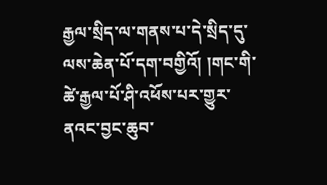རྒྱལ་སྲིད་ལ་གནས་པ་དེ་སྲིད་དུ་ལས་ཆེན་པོ་དག་བགྱིའོ། །གང་གི་ཚེ་རྒྱལ་པོ་ཤི་འཕོས་པར་གྱུར་ནའང་བྱང་ཆུབ་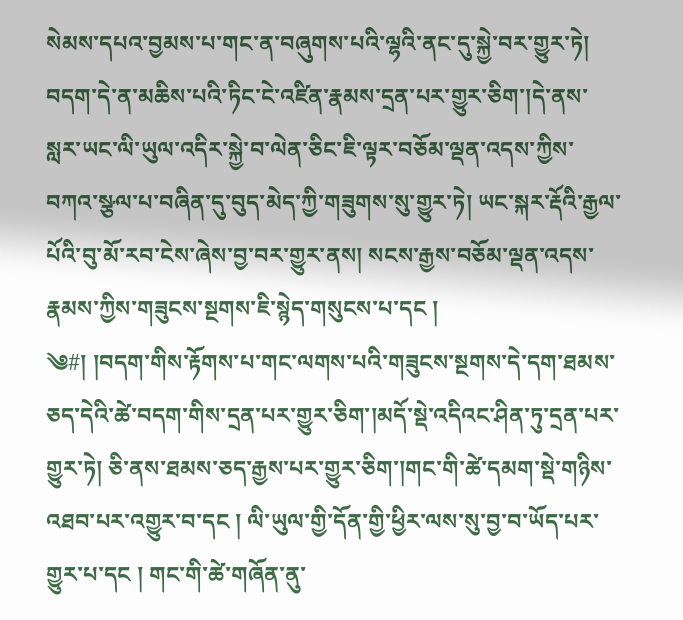སེམས་དཔའ་བྱམས་པ་གང་ན་བཞུགས་པའི་ལྷའི་ནང་དུ་སྐྱེ་བར་གྱུར་ཏེ། བདག་དེ་ན་མཆིས་པའི་ཏིང་ངེ་འཛིན་རྣམས་དྲན་པར་གྱུར་ཅིག་།དེ་ནས་སླར་ཡང་ལི་ཡུལ་འདིར་སྐྱེ་བ་ལེན་ཅིང་ཇི་ལྟར་བཅོམ་ལྡན་འདས་ཀྱིས་བཀའ་སྩལ་པ་བཞིན་དུ་བུད་མེད་ཀྱི་གཟུགས་སུ་གྱུར་ཏེ། ཡང་སྐར་རྡོའི་རྒྱལ་པོའི་བུ་མོ་རབ་ངེས་ཞེས་བྱ་བར་གྱུར་ནས། སངས་རྒྱས་བཅོམ་ལྡན་འདས་རྣམས་ཀྱིས་གཟུངས་སྔགས་ཇི་སྙེད་གསུངས་པ་དང །
༄#། །བདག་གིས་རྟོགས་པ་གང་ལགས་པའི་གཟུངས་སྔགས་དེ་དག་ཐམས་ཅད་དེའི་ཚེ་བདག་གིས་དྲན་པར་གྱུར་ཅིག་།མདོ་སྡེ་འདིའང་ཤིན་ཏུ་དྲན་པར་གྱུར་ཏེ། ཅི་ནས་ཐམས་ཅད་རྒྱས་པར་གྱུར་ཅིག་།གང་གི་ཚེ་དམག་སྡེ་གཉིས་འཐབ་པར་འགྱུར་བ་དང ། ལི་ཡུལ་གྱི་དོན་གྱི་ཕྱིར་ལས་སུ་བྱ་བ་ཡོད་པར་གྱུར་པ་དང ། གང་གི་ཚེ་གཞོན་ནུ་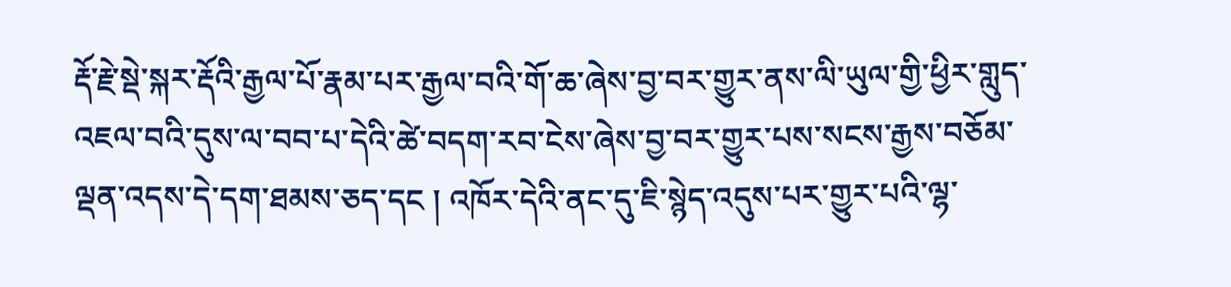རྡོ་རྗེ་སྡེ་སྐར་རྡོའི་རྒྱལ་པོ་རྣམ་པར་རྒྱལ་བའི་གོ་ཆ་ཞེས་བྱ་བར་གྱུར་ནས་ལི་ཡུལ་གྱི་ཕྱིར་གླུད་འཇལ་བའི་དུས་ལ་བབ་པ་དེའི་ཚེ་བདག་རབ་ངེས་ཞེས་བྱ་བར་གྱུར་པས་སངས་རྒྱས་བཅོམ་ལྡན་འདས་དེ་དག་ཐམས་ཅད་དང ། འཁོར་དེའི་ནང་དུ་ཇི་སྙེད་འདུས་པར་གྱུར་པའི་ལྷ་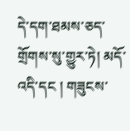དེ་དག་ཐམས་ཅད་གྲོགས་སུ་གྱུར་ཏེ། མདོ་འདི་དང ། གཟུངས་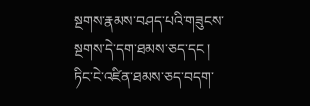སྔགས་རྣམས་བཤད་པའི་གཟུངས་སྔགས་དེ་དག་ཐམས་ཅད་དང ། ཏིང་ངེ་འཛིན་ཐམས་ཅད་བདག་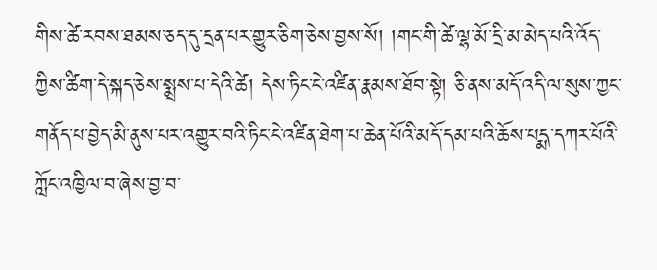གིས་ཚེ་རབས་ཐམས་ཅད་དུ་དྲན་པར་གྱུར་ཅིག་ཅེས་བྱས་སོ། །གང་གི་ཚེ་ལྷ་མོ་དྲི་མ་མེད་པའི་འོད་ཀྱིས་ཚིག་དེ་སྐད་ཅེས་སྨྲས་པ་དེའི་ཚེ། དེས་ཏིང་ངེ་འཛིན་རྣམས་ཐོབ་སྟེ། ཅི་ནས་མདོ་འདི་ལ་སུས་ཀྱང་གནོད་པ་བྱེད་མི་ནུས་པར་འགྱུར་བའི་ཏིང་ངེ་འཛིན་ཐེག་པ་ཆེན་པོའི་མདོ་དམ་པའི་ཆོས་པདྨ་དཀར་པོའི་ཀློང་འཁྱིལ་བ་ཞེས་བྱ་བ་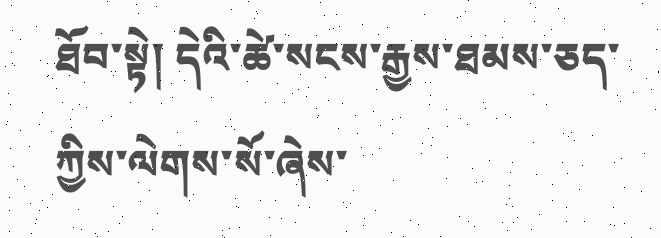ཐོབ་སྟེ། དེའི་ཚེ་སངས་རྒྱས་ཐམས་ཅད་ཀྱིས་ལེགས་སོ་ཞེས་